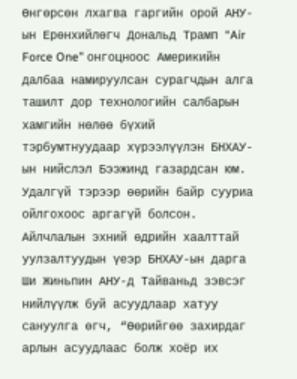Өнгөрсөн лхагва гаргийн орой АНУ-ын Ерөнхийлөгч Дональд Трамп “Air Force One” онгоцноос Америкийн далбаа намируулсан сурагчдын алга ташилт дор технологийн салбарын хамгийн нөлөө бүхий тэрбумтнуудаар хүрээлүүлэн БНХАУ-ын нийслэл Бээжинд газардсан юм. Удалгүй тэрээр өөрийн байр сууриа ойлгохоос аргагүй болсон.
Айлчлалын эхний өдрийн хаалттай уулзалтуудын үеэр БНХАУ-ын дарга Ши Жиньпин АНУ-д Тайваньд зэвсэг нийлүүлж буй асуудлаар хатуу сануулга өгч, “Өөрийгөө захирдаг арлын асуудлаас болж хоёр их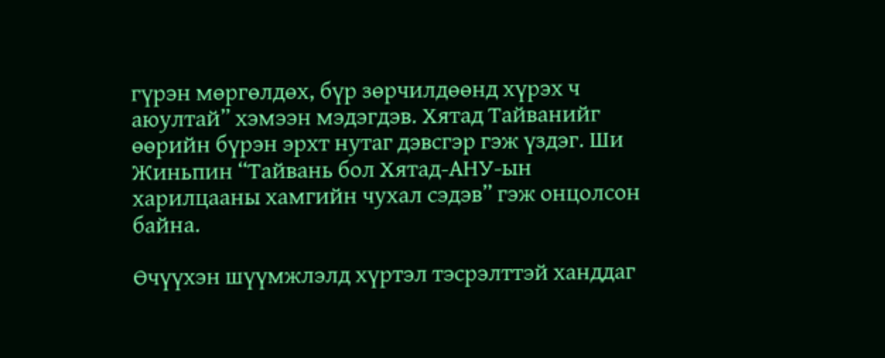гүрэн мөргөлдөх, бүр зөрчилдөөнд хүрэх ч аюултай” хэмээн мэдэгдэв. Хятад Тайванийг өөрийн бүрэн эрхт нутаг дэвсгэр гэж үздэг. Ши Жиньпин “Тайвань бол Хятад-АНУ-ын харилцааны хамгийн чухал сэдэв” гэж онцолсон байна.

Өчүүхэн шүүмжлэлд хүртэл тэсрэлттэй ханддаг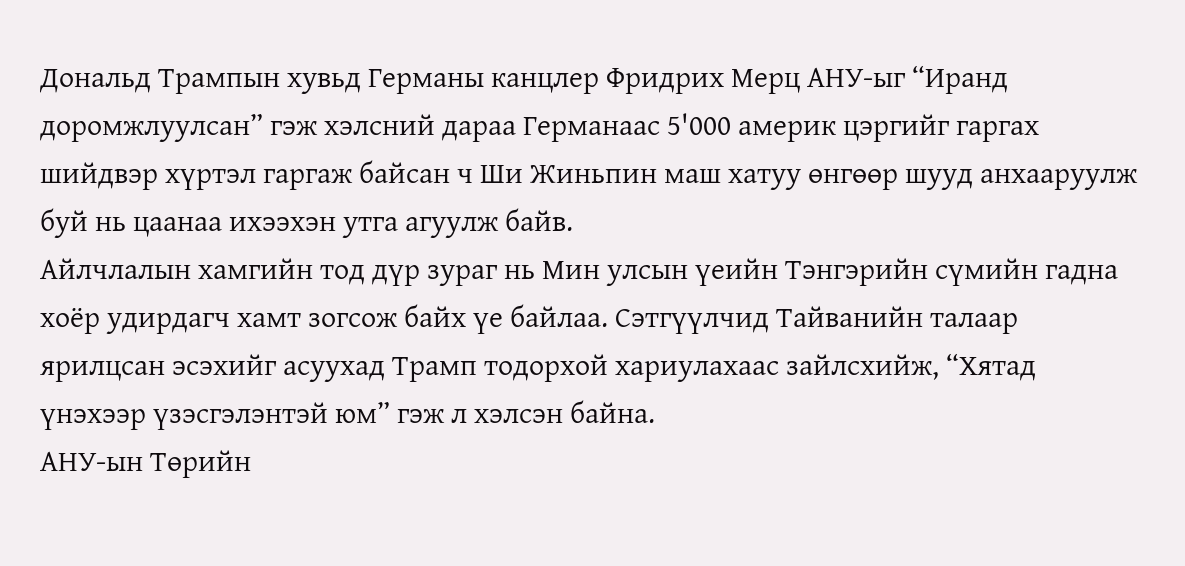Дональд Трампын хувьд Германы канцлер Фридрих Мерц АНУ-ыг “Иранд доромжлуулсан” гэж хэлсний дараа Германаас 5'000 америк цэргийг гаргах шийдвэр хүртэл гаргаж байсан ч Ши Жиньпин маш хатуу өнгөөр шууд анхааруулж буй нь цаанаа ихээхэн утга агуулж байв.
Айлчлалын хамгийн тод дүр зураг нь Мин улсын үеийн Тэнгэрийн сүмийн гадна хоёр удирдагч хамт зогсож байх үе байлаа. Сэтгүүлчид Тайванийн талаар ярилцсан эсэхийг асуухад Трамп тодорхой хариулахаас зайлсхийж, “Хятад үнэхээр үзэсгэлэнтэй юм” гэж л хэлсэн байна.
АНУ-ын Төрийн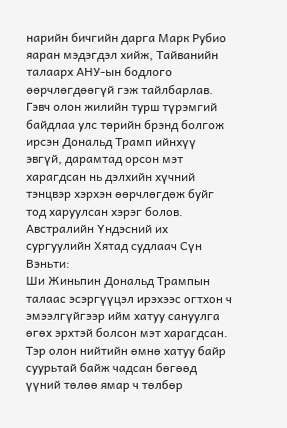нарийн бичгийн дарга Марк Рубио яаран мэдэгдэл хийж, Тайванийн талаарх АНУ-ын бодлого өөрчлөгдөөгүй гэж тайлбарлав. Гэвч олон жилийн турш түрэмгий байдлаа улс төрийн брэнд болгож ирсэн Дональд Трамп ийнхүү эвгүй, дарамтад орсон мэт харагдсан нь дэлхийн хүчний тэнцвэр хэрхэн өөрчлөгдөж буйг тод харуулсан хэрэг болов.
Австралийн Үндэсний их сургуулийн Хятад судлаач Сүн Вэньти:
Ши Жиньпин Дональд Трампын талаас эсэргүүцэл ирэхээс огтхон ч эмээлгүйгээр ийм хатуу сануулга өгөх эрхтэй болсон мэт харагдсан. Тэр олон нийтийн өмнө хатуу байр суурьтай байж чадсан бөгөөд үүний төлөө ямар ч төлбөр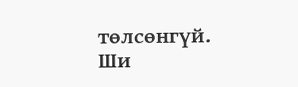төлсөнгүй.
Ши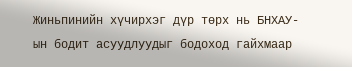Жиньпинийн хүчирхэг дүр төрх нь БНХАУ-ын бодит асуудлуудыг бодоход гайхмаар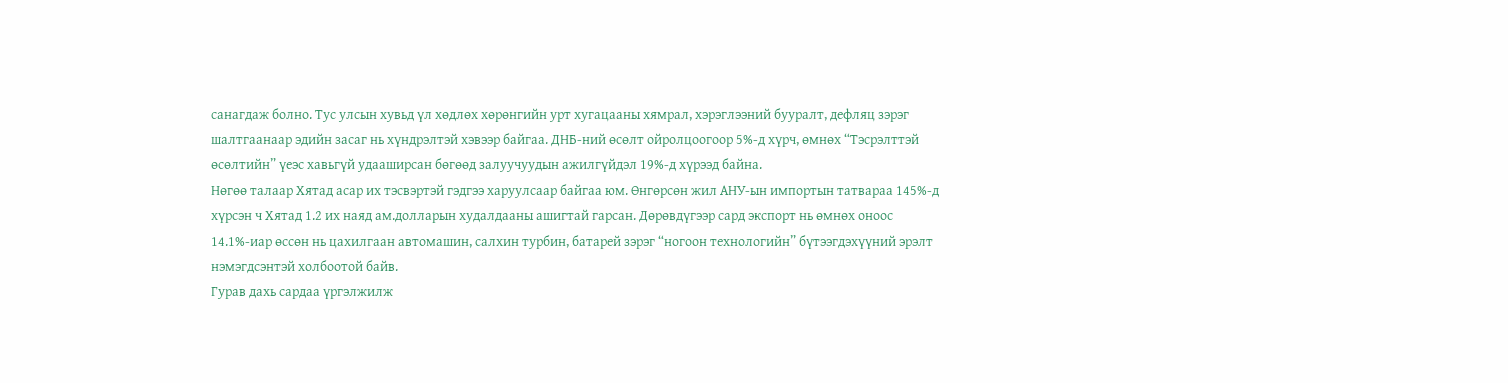санагдаж болно. Тус улсын хувьд үл хөдлөх хөрөнгийн урт хугацааны хямрал, хэрэглээний бууралт, дефляц зэрэг шалтгаанаар эдийн засаг нь хүндрэлтэй хэвээр байгаа. ДНБ-ний өсөлт ойролцоогоор 5%-д хүрч, өмнөх “Тэсрэлттэй өсөлтийн” үеэс хавьгүй удааширсан бөгөөд залуучуудын ажилгүйдэл 19%-д хүрээд байна.
Нөгөө талаар Хятад асар их тэсвэртэй гэдгээ харуулсаар байгаа юм. Өнгөрсөн жил АНУ-ын импортын татвараа 145%-д хүрсэн ч Хятад 1.2 их наяд ам.долларын худалдааны ашигтай гарсан. Дөрөвдүгээр сард экспорт нь өмнөх оноос 14.1%-иар өссөн нь цахилгаан автомашин, салхин турбин, батарей зэрэг “ногоон технологийн” бүтээгдэхүүний эрэлт нэмэгдсэнтэй холбоотой байв.
Гурав дахь сардаа үргэлжилж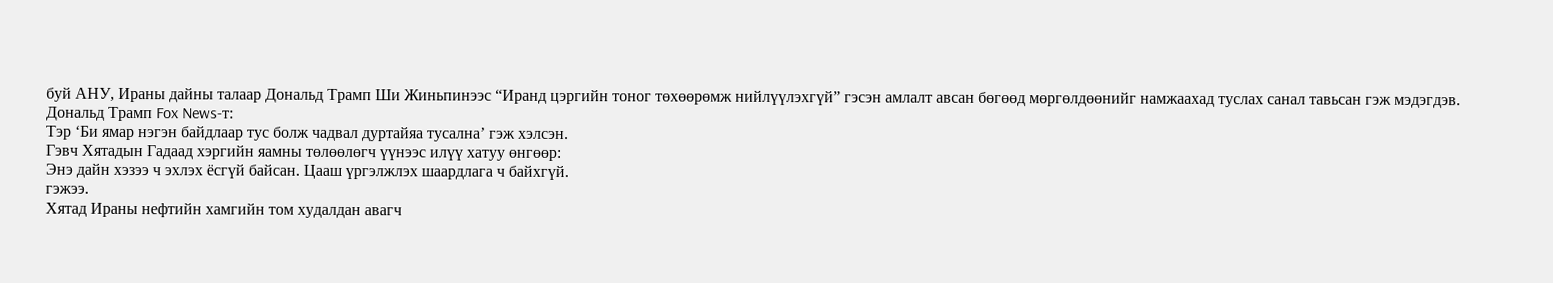буй АНУ, Ираны дайны талаар Дональд Трамп Ши Жиньпинээс “Иранд цэргийн тоног төхөөрөмж нийлүүлэхгүй” гэсэн амлалт авсан бөгөөд мөргөлдөөнийг намжаахад туслах санал тавьсан гэж мэдэгдэв.
Дональд Трамп Fox News-т:
Тэр ‘Би ямар нэгэн байдлаар тус болж чадвал дуртайяа тусална’ гэж хэлсэн.
Гэвч Хятадын Гадаад хэргийн яамны төлөөлөгч үүнээс илүү хатуу өнгөөр:
Энэ дайн хэзээ ч эхлэх ёсгүй байсан. Цааш үргэлжлэх шаардлага ч байхгүй.
гэжээ.
Хятад Ираны нефтийн хамгийн том худалдан авагч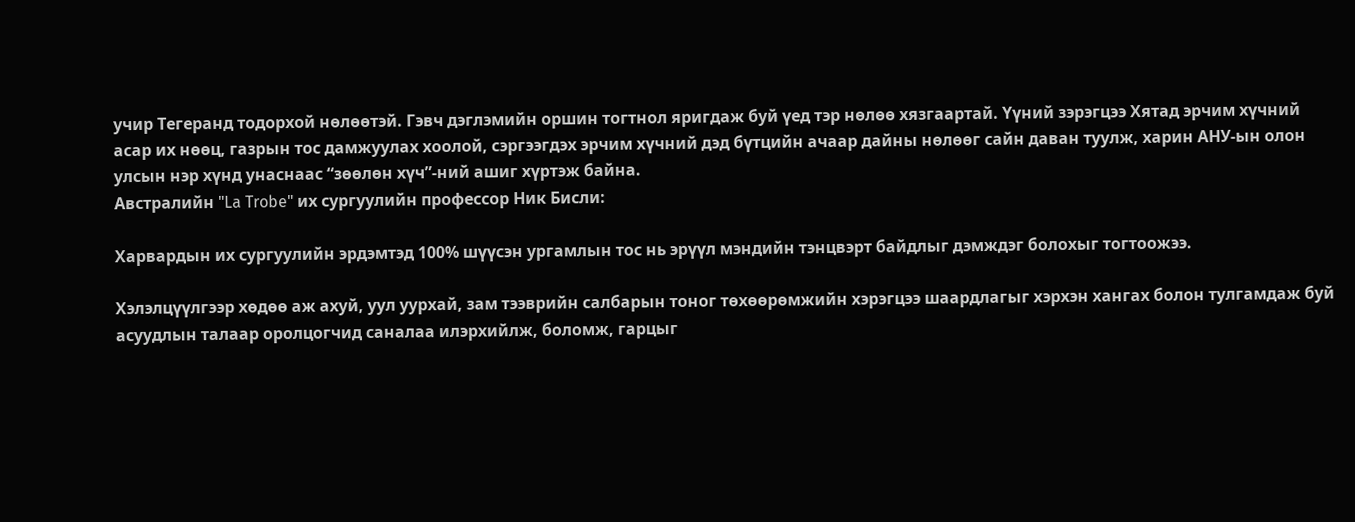учир Тегеранд тодорхой нөлөөтэй. Гэвч дэглэмийн оршин тогтнол яригдаж буй үед тэр нөлөө хязгаартай. Үүний зэрэгцээ Хятад эрчим хүчний асар их нөөц, газрын тос дамжуулах хоолой, сэргээгдэх эрчим хүчний дэд бүтцийн ачаар дайны нөлөөг сайн даван туулж, харин АНУ-ын олон улсын нэр хүнд унаснаас “зөөлөн хүч”-ний ашиг хүртэж байна.
Австралийн "La Trobe" их сургуулийн профессор Ник Бисли:

Харвардын их сургуулийн эрдэмтэд 100% шүүсэн ургамлын тос нь эрүүл мэндийн тэнцвэрт байдлыг дэмждэг болохыг тогтоожээ.

Хэлэлцүүлгээр хөдөө аж ахуй, уул уурхай, зам тээврийн салбарын тоног төхөөрөмжийн хэрэгцээ шаардлагыг хэрхэн хангах болон тулгамдаж буй асуудлын талаар оролцогчид саналаа илэрхийлж, боломж, гарцыг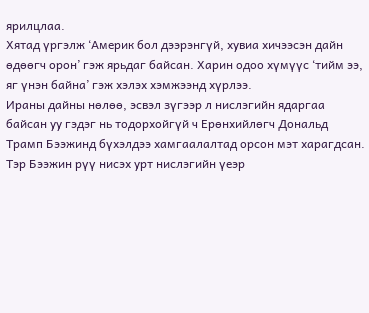ярилцлаа.
Хятад үргэлж ‘Америк бол дээрэнгүй, хувиа хичээсэн дайн өдөөгч орон’ гэж ярьдаг байсан. Харин одоо хүмүүс ‘тийм ээ, яг үнэн байна’ гэж хэлэх хэмжээнд хүрлээ.
Ираны дайны нөлөө, эсвэл зүгээр л нислэгийн ядаргаа байсан уу гэдэг нь тодорхойгүй ч Ерөнхийлөгч Дональд Трамп Бээжинд бүхэлдээ хамгаалалтад орсон мэт харагдсан. Тэр Бээжин рүү нисэх урт нислэгийн үеэр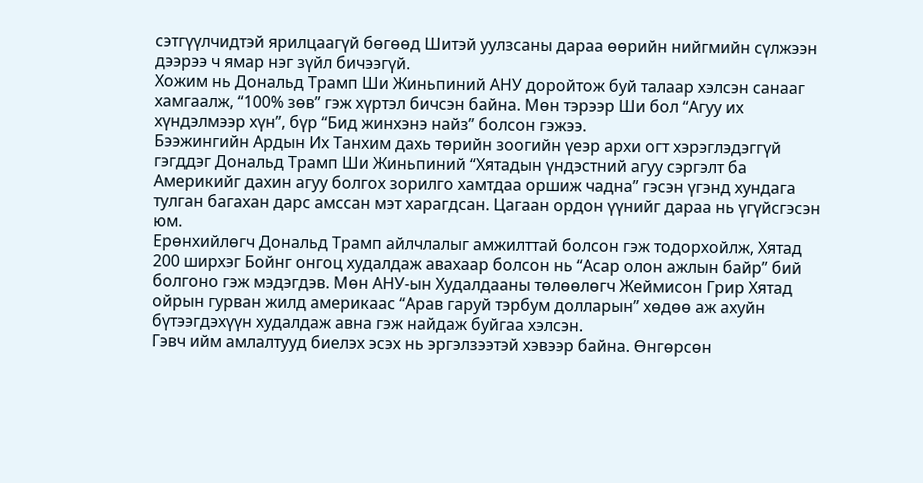сэтгүүлчидтэй ярилцаагүй бөгөөд Шитэй уулзсаны дараа өөрийн нийгмийн сүлжээн дээрээ ч ямар нэг зүйл бичээгүй.
Хожим нь Дональд Трамп Ши Жиньпиний АНУ доройтож буй талаар хэлсэн санааг хамгаалж, “100% зөв” гэж хүртэл бичсэн байна. Мөн тэрээр Ши бол “Агуу их хүндэлмээр хүн”, бүр “Бид жинхэнэ найз” болсон гэжээ.
Бээжингийн Ардын Их Танхим дахь төрийн зоогийн үеэр архи огт хэрэглэдэггүй гэгддэг Дональд Трамп Ши Жиньпиний “Хятадын үндэстний агуу сэргэлт ба Америкийг дахин агуу болгох зорилго хамтдаа оршиж чадна” гэсэн үгэнд хундага тулган багахан дарс амссан мэт харагдсан. Цагаан ордон үүнийг дараа нь үгүйсгэсэн юм.
Ерөнхийлөгч Дональд Трамп айлчлалыг амжилттай болсон гэж тодорхойлж, Хятад 200 ширхэг Бойнг онгоц худалдаж авахаар болсон нь “Асар олон ажлын байр” бий болгоно гэж мэдэгдэв. Мөн АНУ-ын Худалдааны төлөөлөгч Жеймисон Грир Хятад ойрын гурван жилд америкаас “Арав гаруй тэрбум долларын” хөдөө аж ахуйн бүтээгдэхүүн худалдаж авна гэж найдаж буйгаа хэлсэн.
Гэвч ийм амлалтууд биелэх эсэх нь эргэлзээтэй хэвээр байна. Өнгөрсөн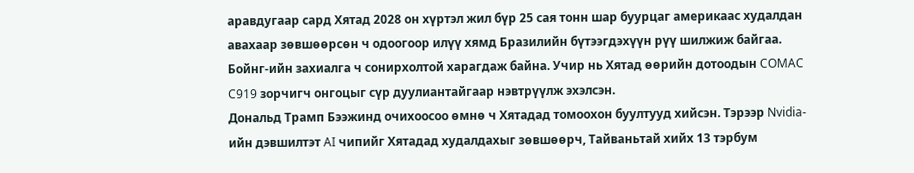аравдугаар сард Хятад 2028 он хүртэл жил бүр 25 сая тонн шар буурцаг америкаас худалдан авахаар зөвшөөрсөн ч одоогоор илүү хямд Бразилийн бүтээгдэхүүн рүү шилжиж байгаа. Бойнг-ийн захиалга ч сонирхолтой харагдаж байна. Учир нь Хятад өөрийн дотоодын COMAC C919 зорчигч онгоцыг сүр дуулиантайгаар нэвтрүүлж эхэлсэн.
Дональд Трамп Бээжинд очихоосоо өмнө ч Хятадад томоохон буултууд хийсэн. Тэрээр Nvidia-ийн дэвшилтэт AI чипийг Хятадад худалдахыг зөвшөөрч, Тайваньтай хийх 13 тэрбум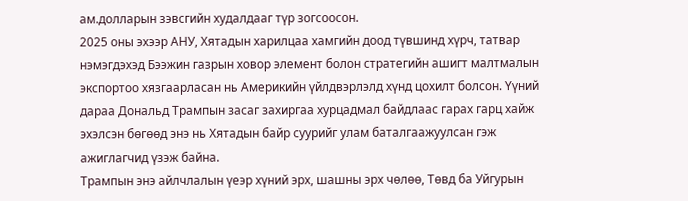ам.долларын зэвсгийн худалдааг түр зогсоосон.
2025 оны эхээр АНУ, Хятадын харилцаа хамгийн доод түвшинд хүрч, татвар нэмэгдэхэд Бээжин газрын ховор элемент болон стратегийн ашигт малтмалын экспортоо хязгаарласан нь Америкийн үйлдвэрлэлд хүнд цохилт болсон. Үүний дараа Дональд Трампын засаг захиргаа хурцадмал байдлаас гарах гарц хайж эхэлсэн бөгөөд энэ нь Хятадын байр суурийг улам баталгаажуулсан гэж ажиглагчид үзэж байна.
Трампын энэ айлчлалын үеэр хүний эрх, шашны эрх чөлөө, Төвд ба Уйгурын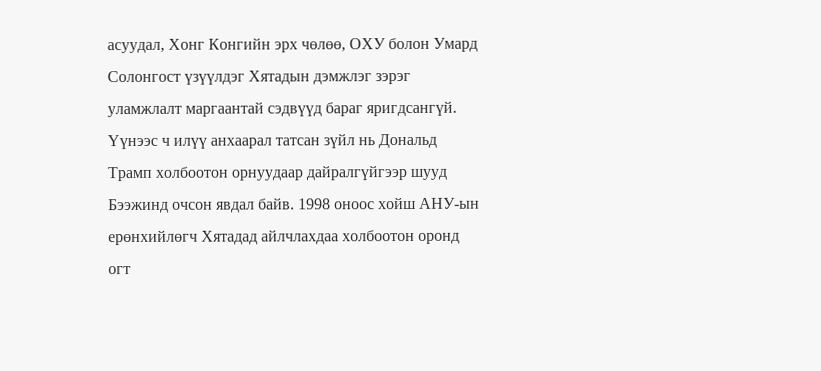асуудал, Хонг Конгийн эрх чөлөө, ОХУ болон Умард Солонгост үзүүлдэг Хятадын дэмжлэг зэрэг уламжлалт маргаантай сэдвүүд бараг яригдсангүй.
Үүнээс ч илүү анхаарал татсан зүйл нь Дональд Трамп холбоотон орнуудаар дайралгүйгээр шууд Бээжинд очсон явдал байв. 1998 оноос хойш АНУ-ын ерөнхийлөгч Хятадад айлчлахдаа холбоотон оронд огт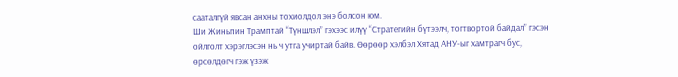сааталгүй явсан анхны тохиолдол энэ болсон юм.
Ши Жиньпин Трамптай “Түншлэл” гэхээс илүү “Стратегийн бүтээлч, тогтвортой байдал” гэсэн ойлголт хэрэглэсэн нь ч утга учиртай байв. Өөрөөр хэлбэл Хятад АНУ-ыг хамтрагч бус, өрсөлдөгч гэж үзэж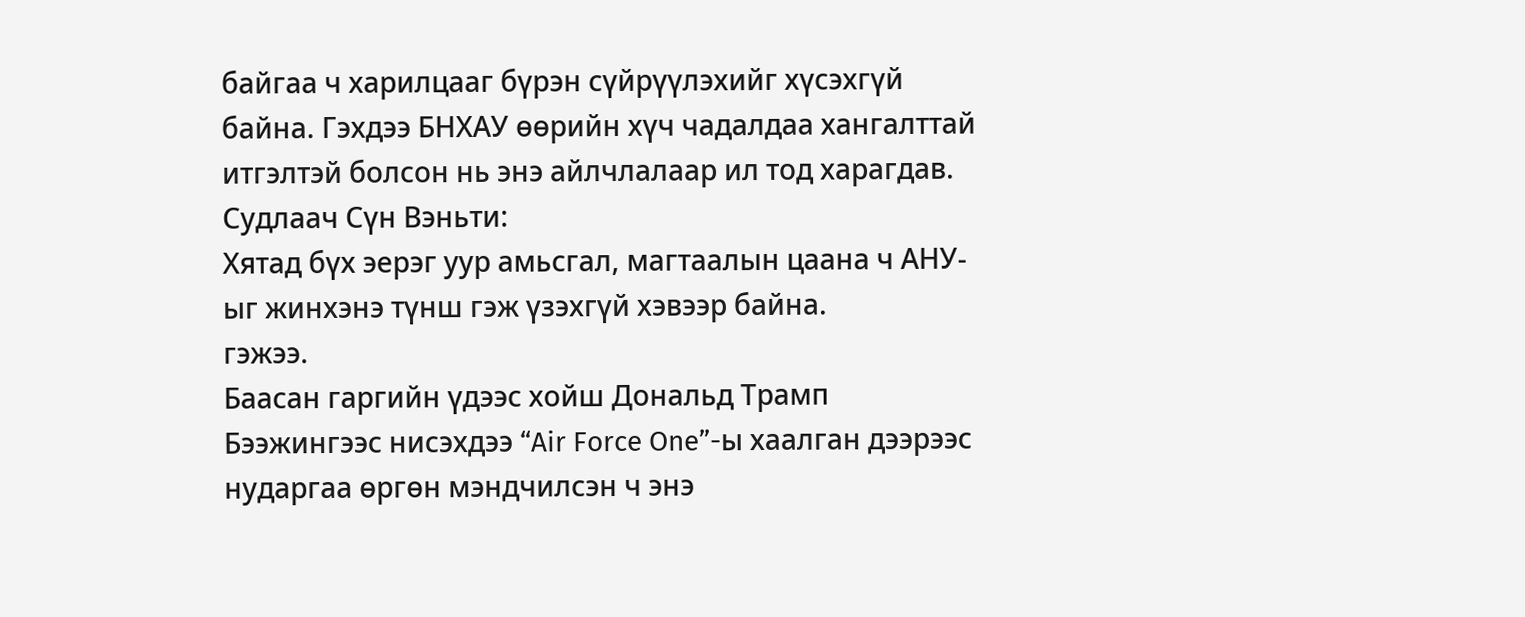байгаа ч харилцааг бүрэн сүйрүүлэхийг хүсэхгүй байна. Гэхдээ БНХАУ өөрийн хүч чадалдаа хангалттай итгэлтэй болсон нь энэ айлчлалаар ил тод харагдав.
Судлаач Сүн Вэньти:
Хятад бүх эерэг уур амьсгал, магтаалын цаана ч АНУ-ыг жинхэнэ түнш гэж үзэхгүй хэвээр байна.
гэжээ.
Баасан гаргийн үдээс хойш Дональд Трамп Бээжингээс нисэхдээ “Air Force One”-ы хаалган дээрээс нударгаа өргөн мэндчилсэн ч энэ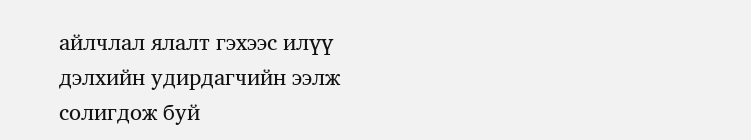айлчлал ялалт гэхээс илүү дэлхийн удирдагчийн ээлж солигдож буй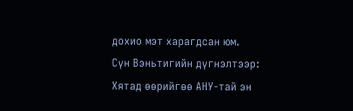дохио мэт харагдсан юм.
Сүн Вэньтигийн дүгнэлтээр:
Хятад өөрийгөө АНУ-тай эн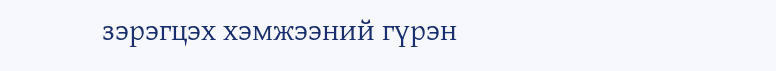зэрэгцэх хэмжээний гүрэн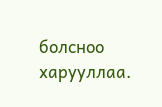болсноо харууллаа.